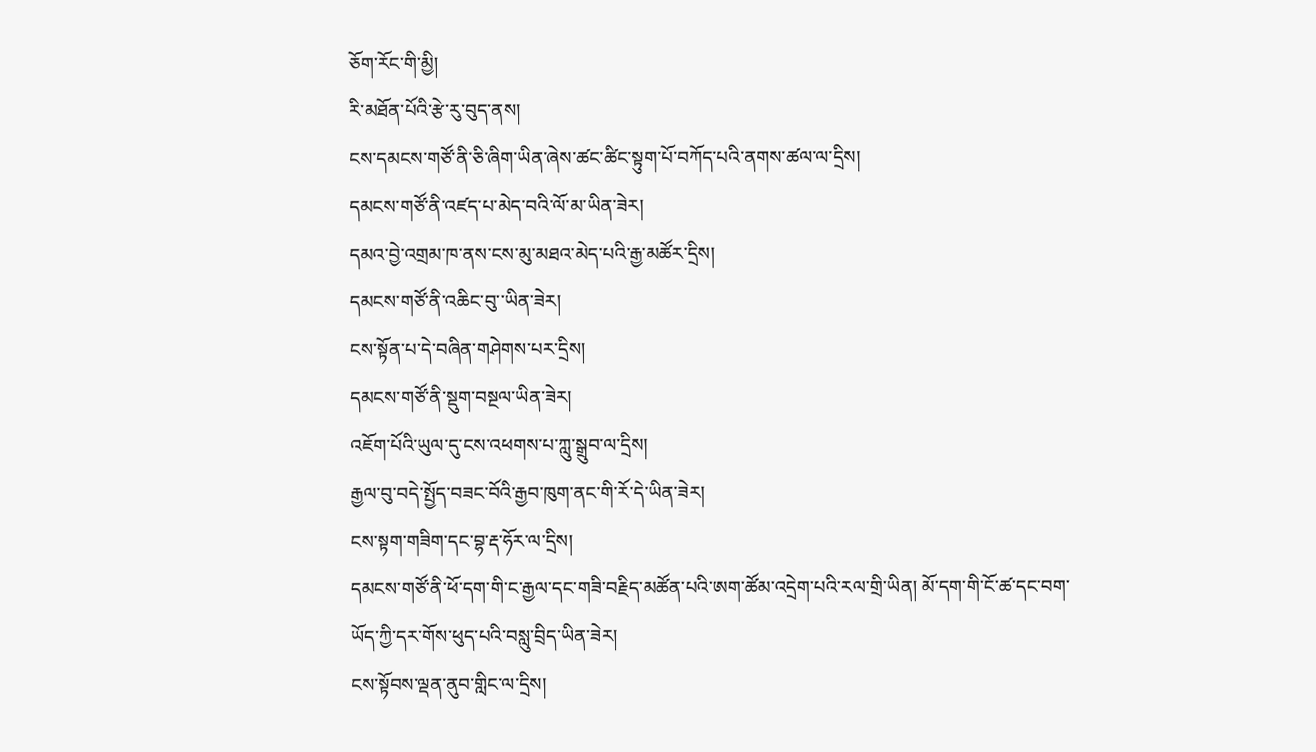ཅོག་རོང་གི་མྱི།
རི་མཐོན་པོའི་རྩེ་རུ་བུད་ནས།
ངས་དམངས་གཙོ་ནི་ཅི་ཞིག་ཡིན་ཞེས་ཚང་ཚིང་སྟུག་པོ་བཀོད་པའི་ནགས་ཚལ་ལ་དྲིས།
དམངས་གཙོ་ནི་འཛད་པ་མེད་བའི་ལོ་མ་ཡིན་ཟེར།
དམའ་བྱེ་འགྲམ་ཁ་ནས་ངས་མུ་མཐའ་མེད་པའི་རྒྱ་མཚོར་དྲིས།
དམངས་གཙོ་ནི་འཆིང་བུ་་ཡིན་ཟེར།
ངས་སྟོན་པ་དེ་བཞིན་གཤེགས་པར་དྲིས།
དམངས་གཙོ་ནི་སྡུག་བསྔལ་ཡིན་ཟེར།
འཇོག་པོའི་ཡུལ་དུ་ངས་འཕགས་པ་ཀླུ་སྒྲུབ་ལ་དྲིས།
རྒྱལ་བུ་བདེ་སྤྱོད་བཟང་བོའི་རྒྱབ་ཁུག་ནང་གི་རོ་དེ་ཡིན་ཟེར།
ངས་སྟག་གཟིག་དང་བྷ་རྡ་ཧོར་ལ་དྲིས།
དམངས་གཙོ་ནི་ཕོ་དག་གི་ང་རྒྱལ་དང་གཟི་བརྗིད་མཚོན་པའི་ཨག་ཚོམ་འདྲེག་པའི་རལ་གྲི་ཡིན། མོ་དག་གི་ངོ་ཚ་དང་བག་ཡོད་ཀྱི་དར་གོས་ཕུད་པའི་བསླུ་བྲིད་ཡིན་ཟེར།
ངས་སྟོབས་ལྡན་ནུབ་གླིང་ལ་དྲིས།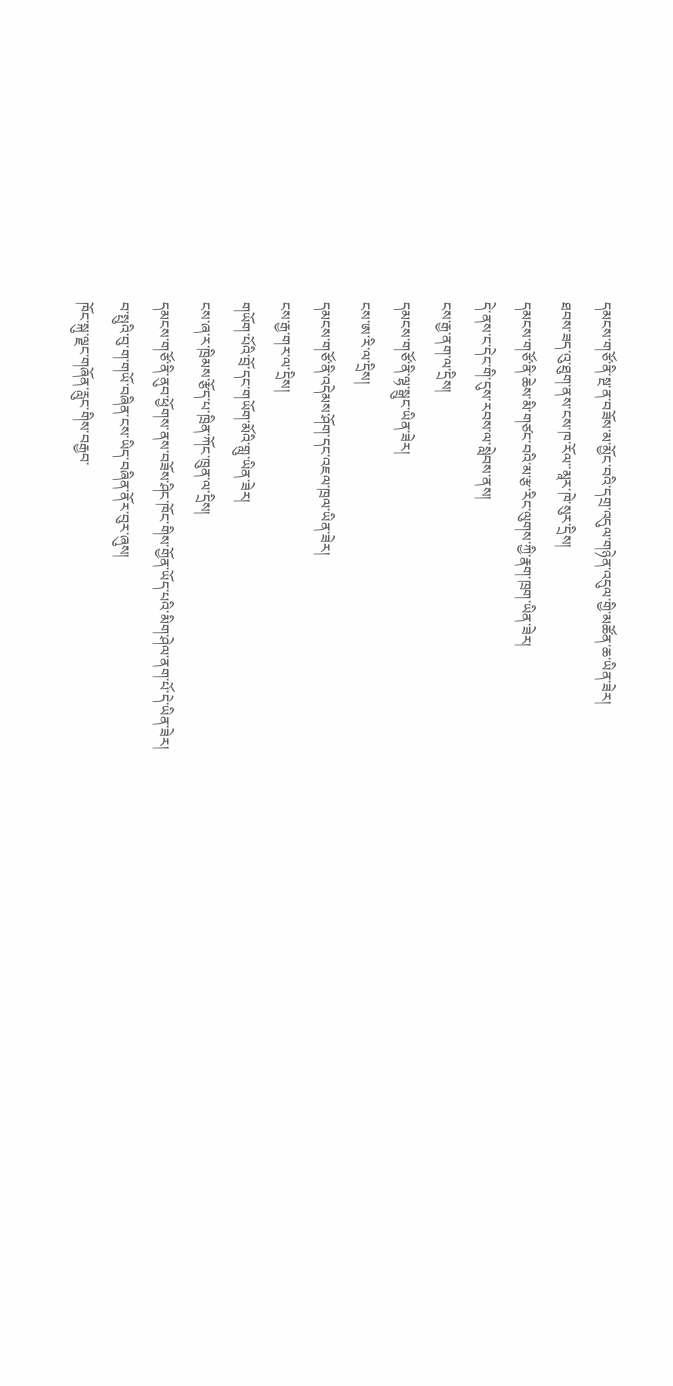དམངས་གཙོ་ནི་སྔ་ན་བཟོས་མ་མྱོང་བའི་དགྲ་འདུལ་གཉེན་འདུལ་གྱི་མཚོན་ཆ་ཡིན་ཟེར།
ཐབས་ཟད་འུ་ཐུག་ནས་ངས་ཁ་རོལ་་མཱར་ཁེ་སུར་དྲིས།
དམངས་གཙོ་ནི་ཆེས་མི་གཙང་བའི་མ་རྩ་རིང་ལུགས་ཀྱི་རྣག་ཁྲག་ཡིན་ཟེར།
དེ་ནས་ང་དེང་གི་དུས་རབས་ལ་སླེབས་ནས།
ངས་རྒྱ་ནག་ལ་དྲིས།
དམངས་གཙོ་ནི་ལྷ་སྒྲུང་ཡིན་ཟེར།
ངས་ཨ་རི་ལ་དྲིས།
དམངས་གཙོ་ནི་འདེམས་ཤོག་དང་འཇལ་ཁྲལ་ཡིན་ཟེར།
ངས་རྒྱ་གར་ལ་དྲིས།
གཡོག་པོའི་བྲོ་དང་གཡོག་མོའི་གླུ་ཡིན་ཟེར།
ངས་ཞ་ར་ཁྲིམས་རྩོད་པ་ཁྲིན་ཀོང་ཁྲུན་ལ་དྲིས།
དམངས་གཙོ་ནི་ནུབ་ཕྱོགས་ནས་བཟོས་ཤིང་ཁོང་གིས་གྱོན་ཡོད་པའི་མིག་ཤེལ་ནག་པོ་དེ་ཡིན་ཟེར།
བ་སྤུའི་བུ་ག་གཡོ་བཞིན་ངས་ཡིད་བཞིན་ནོར་བུར་ཞུས།
ཁོང་སྐུ་ལྗང་གཞོན་རླུང་གིས་བརྒྱབ་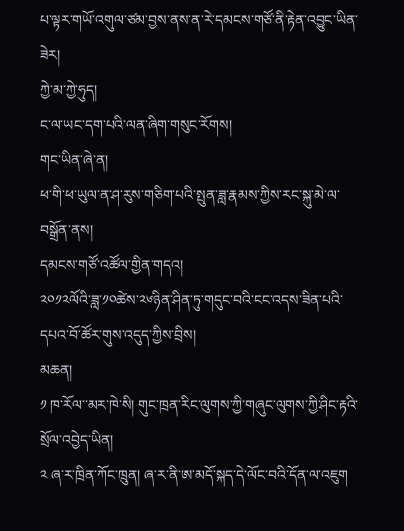པ་ལྟར་གཡོ་འགུལ་ཙམ་བྱས་ནས་ན་རེ་དམངས་གཙོ་ནི་རྟེན་འབྱུང་ཡིན་ཟེར།
ཀྱེ་མ་ཀྱེ་ཧུད།
ང་ལ་ཡང་དག་པའི་ལན་ཞིག་གསུང་རོགས།
གང་ཡིན་ཞེ་ན།
ཕ་གི་ཕ་ཡུལ་ན་ཤ་རུས་གཅིག་པའི་སྤུན་ཟླ་རྣམས་ཀྱིས་རང་སྐུ་མེ་ལ་བསྒྲོན་ནས།
དམངས་གཙོ་འཚོལ་གྱིན་གདའ།
༢༠༡༢ལོའི་ཟླ་༡༠ཚེས་༢༦ཉིན་ཤིན་ཏུ་གདུང་བའི་ངང་འདས་ཟིན་པའི་དཔའ་བོ་ཚོར་གུས་འདུད་ཀྱིས་བྲིས།
མཆན།
༡ ཁ་རོལ་་མར་ཁེ་སི། གུང་ཁྲན་རིང་ལུགས་ཀྱི་གཞུང་ལུགས་ཀྱི་ཤིང་རྟའི་སྲོལ་འབྱེད་ཡིན།
༢ ཞ་ར་ཁྲིན་ཀོང་ཁྲུན། ཞ་ར་ནི་ཨ་མདོ་སྐད་དེ་ལོང་བའི་དོན་ལ་འཇུག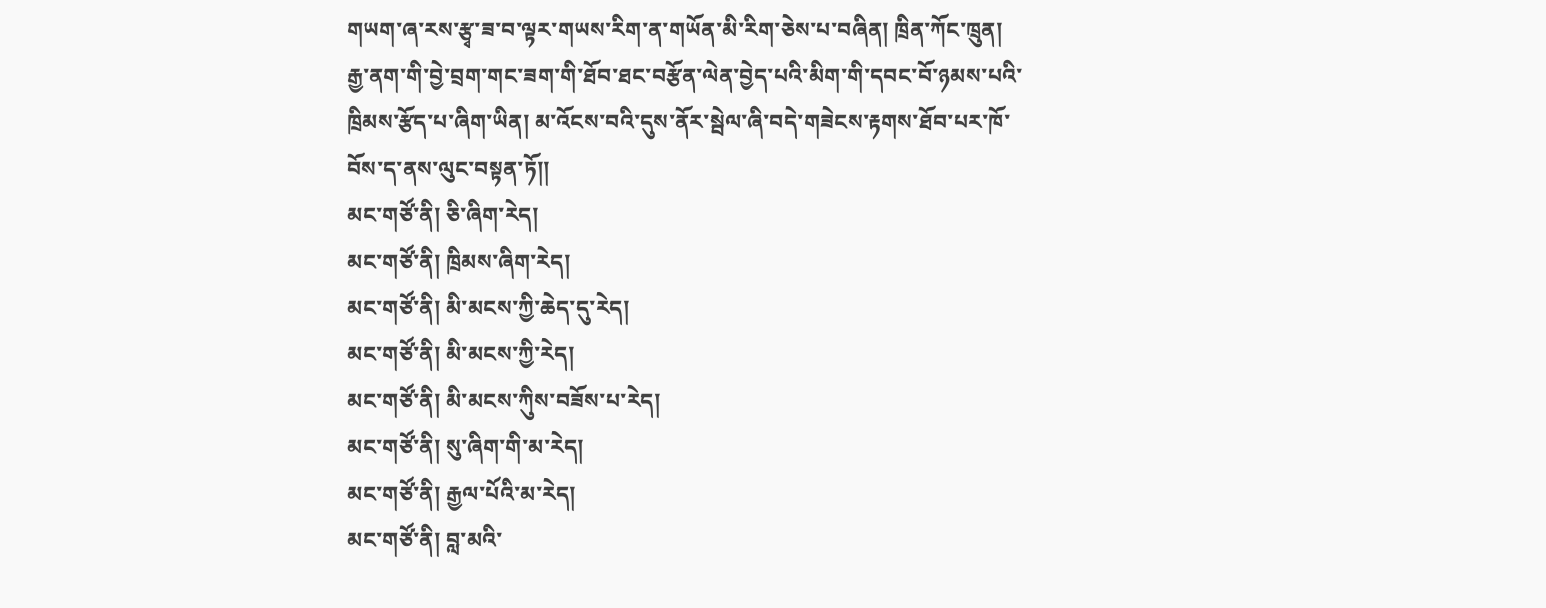གཡག་ཞ་རས་རྩྭ་ཟ་བ་ལྟར་གཡས་རིག་ན་གཡོན་མི་རིག་ཅེས་པ་བཞིན། ཁྲིན་ཀོང་ཁྲུན། རྒྱ་ནག་གི་བྱེ་བྲག་གང་ཟག་གི་ཐོབ་ཐང་བརྩོན་ལེན་བྱེད་པའི་མིག་གི་དབང་བོ་ཉམས་པའི་ཁྲིམས་རྩོད་པ་ཞིག་ཡིན། མ་འོངས་བའི་དུས་ནོར་སྦེལ་ཞི་བདེ་གཟེངས་རྟགས་ཐོབ་པར་ཁོ་བོས་ད་ནས་ལུང་བསྟན་ཏོ།།
མང་གཙོ་ནི། ཅི་ཞིག་རེད།
མང་གཙོ་ནི། ཁྲིམས་ཞིག་རེད།
མང་གཙོ་ནི། མི་མངས་ཀྱི་ཆེད་དུ་རེད།
མང་གཙོ་ནི། མི་མངས་ཀྱི་རེད།
མང་གཙོ་ནི། མི་མངས་ཀིུས་བཟོས་པ་རེད།
མང་གཙོ་ནི། སུ་ཞིག་གི་མ་རེད།
མང་གཙོ་ནི། རྒྱལ་པོའི་མ་རེད།
མང་གཙོ་ནི། བླ་མའི་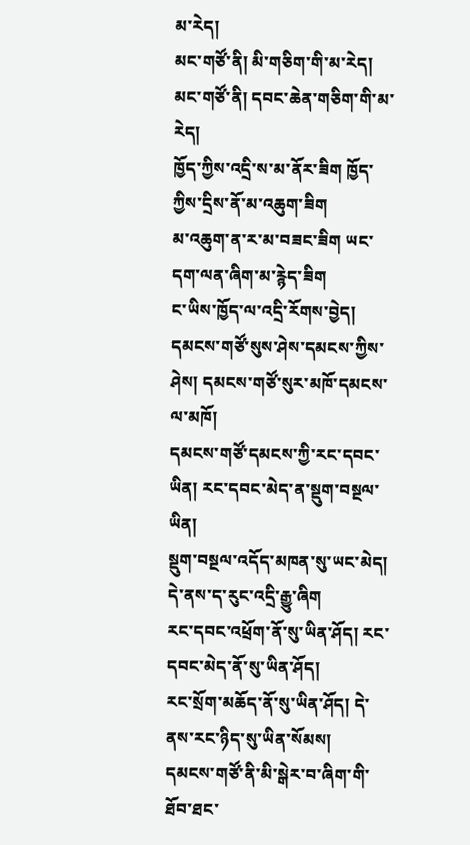མ་རེད།
མང་གཙོ་ནི། མི་གཅིག་གི་མ་རེད།
མང་གཙོ་ནི། དབང་ཆེན་གཅིག་གི་མ་རེད།
ཁྱོད་ཀྱིས་འདྲི་ས་མ་ནོར་ཟིག ཁྱོད་ཀྱིས་དྲིས་ནོ་མ་འཆུག་ཟིག
མ་འཆུག་ན་ར་མ་བཟང་ཟིག ཡང་དག་ལན་ཞིག་མ་རྙེད་ཟིག
ང་ཡིས་ཁྱོད་ལ་འདྲི་རོགས་བྱེད།
དམངས་གཙོ་སུས་ཤེས་དམངས་ཀྱིས་ཤེས། དམངས་གཙོ་སུར་མཁོ་དམངས་ལ་མཁོ།
དམངས་གཙོ་དམངས་ཀྱི་རང་དབང་ཡིན། རང་དབང་མེད་ན་སྡུག་བསྔལ་ཡིན།
སྡུག་བསྔལ་འདོད་མཁན་སུ་ཡང་མེད། དེ་ནས་ད་རུང་འདྲི་རྒྱུ་ཞིག
རང་དབང་འཕྲོག་ནོ་སུ་ཡིན་ཤོད། རང་དབང་མེད་ནོ་སུ་ཡིན་ཤོད།
རང་སྲོག་མཆོད་ནོ་སུ་ཡིན་ཤོད། དེ་ནས་རང་ཉིད་སུ་ཡིན་སོམས།
དམངས་གཙོ་ནི་མི་སྒེར་བ་ཞིག་གི་ཐོབ་ཐང་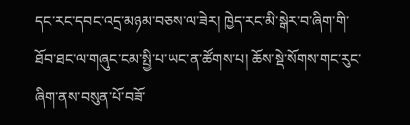དང་རང་དབང་འདྲ་མཉམ་བཅས་ལ་ཟེར། ཁྱེད་རང་མི་སྒེར་བ་ཞིག་གི་ཐོབ་ཐང་ལ་གཞུང་ངམ་སྤྱི་པ་ཡང་ན་ཚོགས་པ། ཆོས་སྡེ་སོགས་གང་རུང་ཞིག་ནས་བསུན་པོ་བཟོ་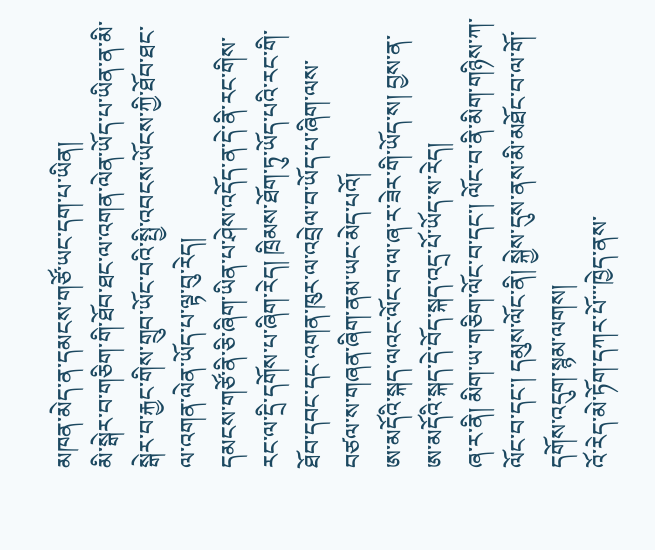མཁན་མེད་ན་དམངས་གཙོ་ཡང་དག་པ་ཡིན།
མི་སྒེར་བ་གཅིག་གི་ཐོབ་ཐང་ལ་འགན་ལེན་ཡོད་པ་ཡིན་ན་མི་སྒེར་བ་རྐྱང་གིས་གྲུབ་ཡོང་བའི་སྤྱི་འབངས་ཡོངས་ཀྱི་ཐོབ་ཐང་ལ་འགན་ལེན་ཡོད་པ་ལྟ་བུ་རེད།
དམངས་གཙོ་ནི་ཅི་ཞིག་ཡིན་པ་ཤེས་འདོད་ན་དེ་ནི་རང་གིས་རང་ལ་དྲི་དགོས་པ་ཞིག་རེད། ཁྲིམས་ཐོག་ཏུ་ཡོད་པའི་རང་གི་ཐོབ་དབང་དང་འགན་ཁུར་ལ་འབྲེལ་བ་ཡོད་པ་ཞིག་ལས་བཙལ་ས་གཞན་ཞིག་ནམ་ཡང་མེད་པའོ།
ཨ་མདོའི་སྐད་ལའང་ལོང་བ་ལ་ཞ་ར་ཟེར་གི་ཡོད་ས། བྱས་ན་ཨ་མདོའི་སྐད་དེ་བོད་སྐད་འདྲ་པོ་ཡོད་ས་རེད།
ཞ་ར་ནི། མིག་ཡ་གཅིག་ལོང་བ་དང་། ལོང་བ་ནི་མིག་གཉིས་ཀ་ལོང་བ་དང་། དམུས་ལོང་ནི། སྐྱེས་དུས་ནས་མི་མཐོང་བ་ལ་གོ་དགོས་འདུག་སྙམ་ལགས།
འོ་རེད་མེ་ཏོག་དཀར་པོ་་་ཁྱེད་ནས་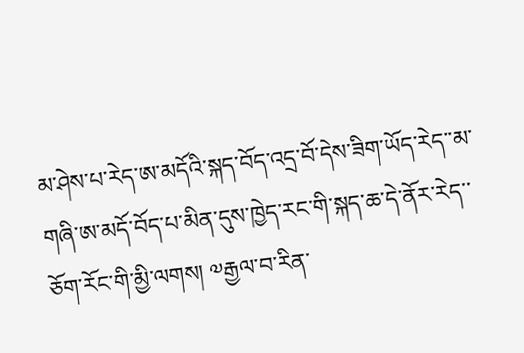མ་ཤེས་པ་རེད་ཨ་མདོའི་སྐད་བོད་འདྲ་བོ་དེས་ཟིག་ཡོད་རེད་་མ་གཞི་ཨ་མདོ་བོད་པ་མིན་དུས་ཁྱེད་རང་གི་སྐད་ཆ་དེ་ནོར་རེད་་
ཅོག་རོང་གི་མྱི་ལགས། ༧རྒྱལ་བ་རིན་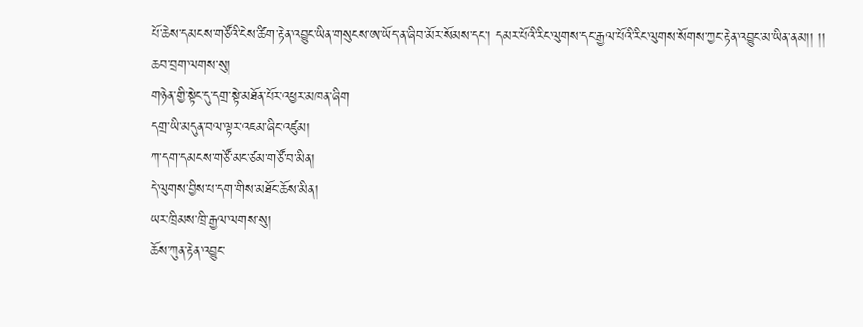པོ་ཆེས་དམངས་གཙོའི་ངེས་ཚིག་རྟེན་འབྱུང་ཡིན་གསུངས་ཨ་ཡོད་ན་ཞིབ་མོར་སོམས་དང་། དམར་པོའི་རིང་ལུགས་དང་རྒྱལ་པོའི་རིང་ལུགས་སོགས་ཀྱང་རྟེན་འབྱུང་མ་ཡིན་ནམ།། །།
ཆབ་བྲག་ལགས་སུ།
གཉེན་གྱི་སྟེང་དུ་དགྲ་སྟེ་མཐོན་པོར་འཕྱར་མཁན་ཞིག
དགྲ་ཡི་མདུན་བལ་ལྟར་འཇམ་ཞིང་འཛུམ།
ཀ་དག་དམངས་གཙོ་མང་ཙམ་གཙོ་བ་མིན།
དེ་ལུགས་བྱིས་པ་དག་གིས་མཐོང་ཆོས་མིན།
ཡར་ཁྲིམས་ཁྲི་རྒྱལ་ལགས་སུ།
ཆོས་ཀུན་རྟེན་འབྱུང་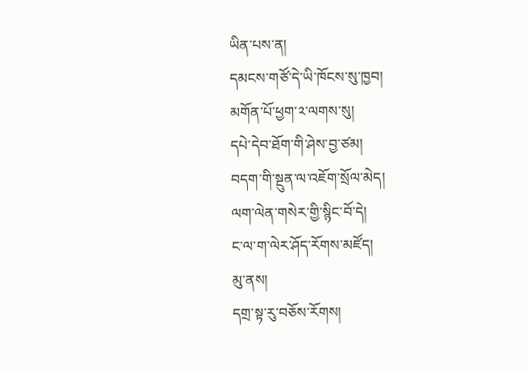ཡིན་པས་ན།
དམངས་གཙོ་དེ་ཡི་ཁོངས་སུ་ཁྱབ།
མགོན་པོ་ཕྱག་༢་ལགས་སུ།
དཔེ་དེབ་ཐོག་གི་ཤེས་བྱ་ཙམ།
བདག་གི་སྔུན་ལ་འཇོག་སྲོལ་མེད།
ལག་ལེན་གསེར་གྱི་སྙིང་བོ་དེ།
ང་ལ་ག་ལེར་ཤོད་རོགས་མཛོད།
མུ་ནས།
དགྲ་སྟ་རུ་བཅོས་རོགས།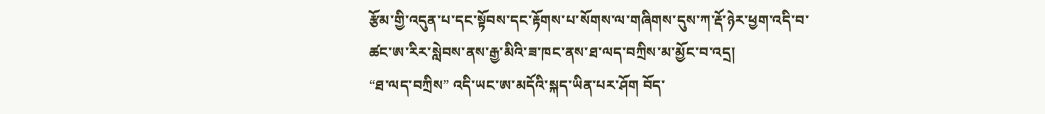རྩོམ་གྱི་འདུན་པ་དང་སྟོབས་དང་རྟོགས་པ་སོགས་ལ་གཞིགས་དུས་ཀ་རྡོ་ཉེར་ཕྱག་འདི་བ་ཚང་ཨ་རིར་སླེབས་ནས་རྒྱ་མིའི་ཟ་ཁང་ནས་ཐ་ལད་བཀྲིས་མ་མྱོང་བ་འདྲ།
“ཐ་ལད་བཀྲིས” འདི་ཡང་ཨ་མདོའི་སྐད་ཡིན་པར་ཤོག བོད་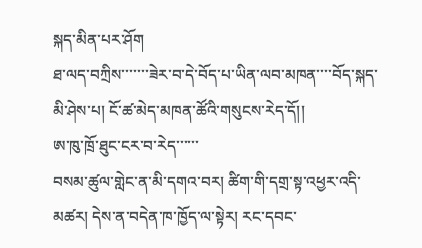སྐད་མིན་པར་ཤོག
ཐ་ལད་བཀྲིས་་་་་་་ཟེར་བ་དེ་བོད་པ་ཡིན་ལབ་མཁན་་་་བོད་སྐད་མི་ཤེས་པ། ངོ་ཚ་མེད་མཁན་ཚོའི་གསུངས་རེད་དོ།།
ཨ་ཁུ་ཁྲོ་ཐུང་ངར་བ་རེད་་་་་་
བསམ་ཚུལ་གླེང་ན་མི་དགའ་བར། ཚིག་གི་དགྲ་སྟ་འཕྱར་འདི་མཚར། དེས་ན་བདེན་ཁ་ཁྱོད་ལ་སྟེར། རང་དབང་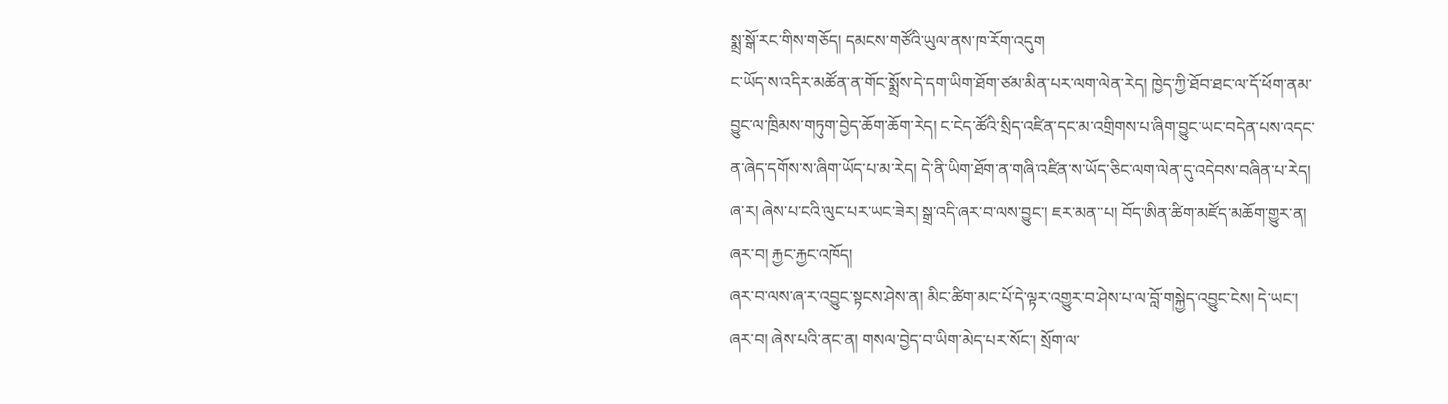སྨྲ་སྒོ་རང་གིས་གཅོད། དམངས་གཙོའི་ཡུལ་ནས་ཁ་རོག་འདུག
ང་ཡོད་ས་འདིར་མཚོན་ན་གོང་སྨྲོས་དེ་དག་ཡིག་ཐོག་ཙམ་མིན་པར་ལག་ལེན་རེད། ཁྱེད་ཀྱི་ཐོབ་ཐང་ལ་དོ་ཕོག་ནམ་བྱུང་ལ་ཁྲིམས་གཏུག་བྱེད་ཆོག་ཆོག་རེད། ང་ངེད་ཚོའི་སྲིད་འཛིན་དང་མ་འགྲིགས་པ་ཞིག་བྱུང་ཡང་བདེན་པས་འདང་ན་ཞེད་དགོས་ས་ཞིག་ཡོད་པ་མ་རེད། དེ་ནི་ཡིག་ཐོག་ན་གཞི་འཛིན་ས་ཡོད་ཅིང་ལག་ལེན་དུ་འདེབས་བཞིན་པ་རེད།
ཞ་ར། ཞེས་པ་ངའི་ལུང་པར་ཡང་ཟེར། སྒྲ་འདི་ཞར་བ་ལས་བྱུང་། ཇར་མན་་པ། བོད་ཨིན་ཚིག་མཛོད་མཆོག་གྱུར་ན། ཞར་བ། རྐྱང་རྐྱང་འཁོད།
ཞར་བ་ལས་ཞ་ར་འབྱུང་སྟངས་ཤེས་ན། མིང་ཚིག་མང་པོ་དེ་ལྟར་འགྱུར་བ་ཤེས་པ་ལ་བློ་གསྐྱེད་འབྱུང་ངེས། དེ་ཡང་། ཞར་བ། ཞེས་པའི་ནང་ན། གསལ་བྱེད་བ་ཡིག་མེད་པར་སོང་། སྲོག་ལ་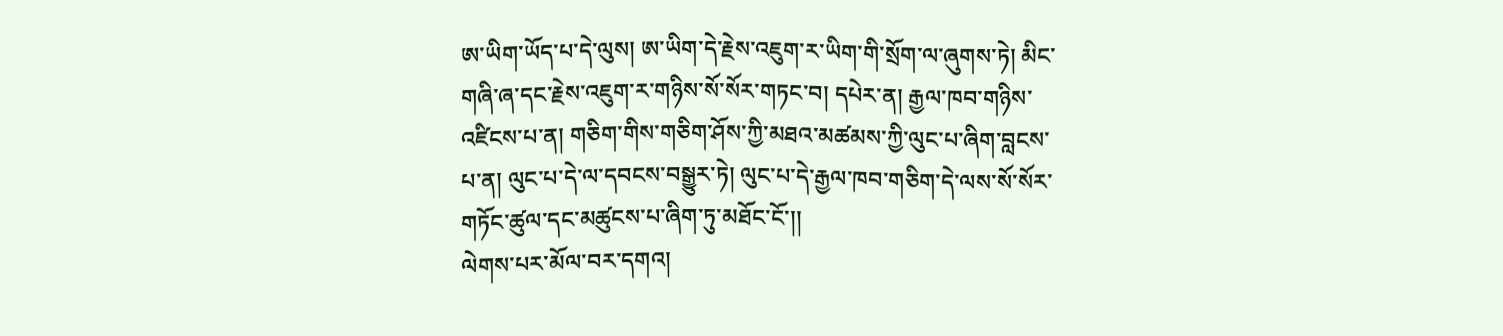ཨ་ཡིག་ཡོད་པ་དེ་ལུས། ཨ་ཡིག་དེ་རྗེས་འཇུག་ར་ཡིག་གི་སྲོག་ལ་ཞུགས་ཏེ། མིང་གཞི་ཞ་དང་རྗེས་འཇུག་ར་གཉིས་སོ་སོར་གཏང་བ། དཔེར་ན། རྒྱལ་ཁབ་གཉིས་འཛིངས་པ་ན། གཅིག་གིས་གཅིག་ཤོས་ཀྱི་མཐའ་མཚམས་ཀྱི་ལུང་པ་ཞིག་བླངས་པ་ན། ལུང་པ་དེ་ལ་དབངས་བསྒྱུར་ཏེ། ལུང་པ་དེ་རྒྱལ་ཁབ་གཅིག་དེ་ལས་སོ་སོར་གཏོང་ཚུལ་དང་མཚུངས་པ་ཞིག་ཏུ་མཐོང་ངོ་།།
ལེགས་པར་མོལ་བར་དགའ།